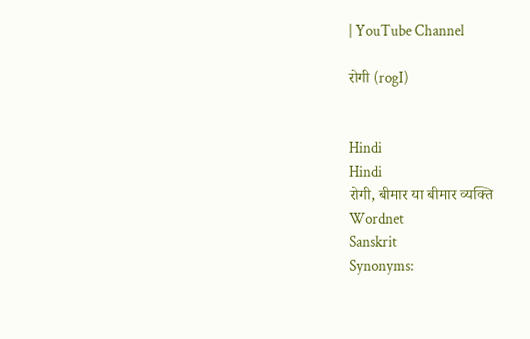| YouTube Channel

रोगी (rogI)


Hindi
Hindi
रोगी, बीमार या बीमार व्यक्ति
Wordnet
Sanskrit
Synonyms: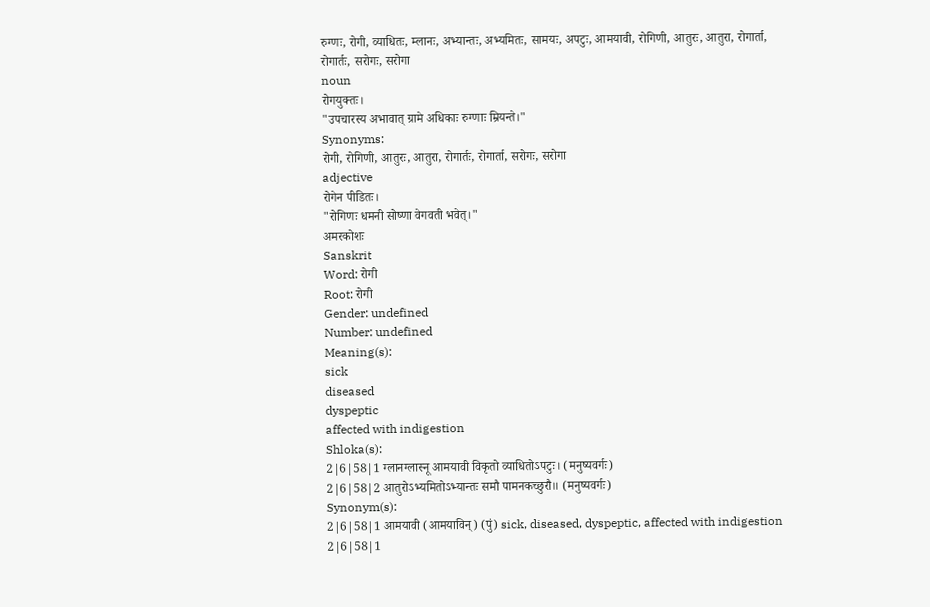रुग्णः, रोगी, व्याधितः, म्लानः, अभ्यान्तः, अभ्यमितः, सामयः, अपटुः, आमयावी, रोगिणी, आतुरः, आतुरा, रोगार्ता, रोगार्तः, सरोगः, सरोगा
noun
रोगयुक्तः।
"उपचारस्य अभावात् ग्रामे अधिकाः रुग्णाः म्रियन्ते।"
Synonyms:
रोगी, रोगिणी, आतुरः, आतुरा, रोगार्तः, रोगार्ता, सरोगः, सरोगा
adjective
रोगेन पीडितः।
"रोगिणः धमनी सोष्णा वेगवती भवेत्।"
अमरकोशः
Sanskrit
Word: रोगी
Root: रोगी
Gender: undefined
Number: undefined
Meaning(s):
sick
diseased
dyspeptic
affected with indigestion
Shloka(s):
2|6|58|1 ग्लानग्लास्नू आमयावी विकृतो व्याधितोऽपटुः। (मनुष्यवर्गः)
2|6|58|2 आतुरोऽभ्यमितोऽभ्यान्तः समौ पामनकच्छुरौ॥ (मनुष्यवर्गः)
Synonym(s):
2|6|58|1 आमयावी (आमयाविन्) (पुं) sick, diseased, dyspeptic, affected with indigestion
2|6|58|1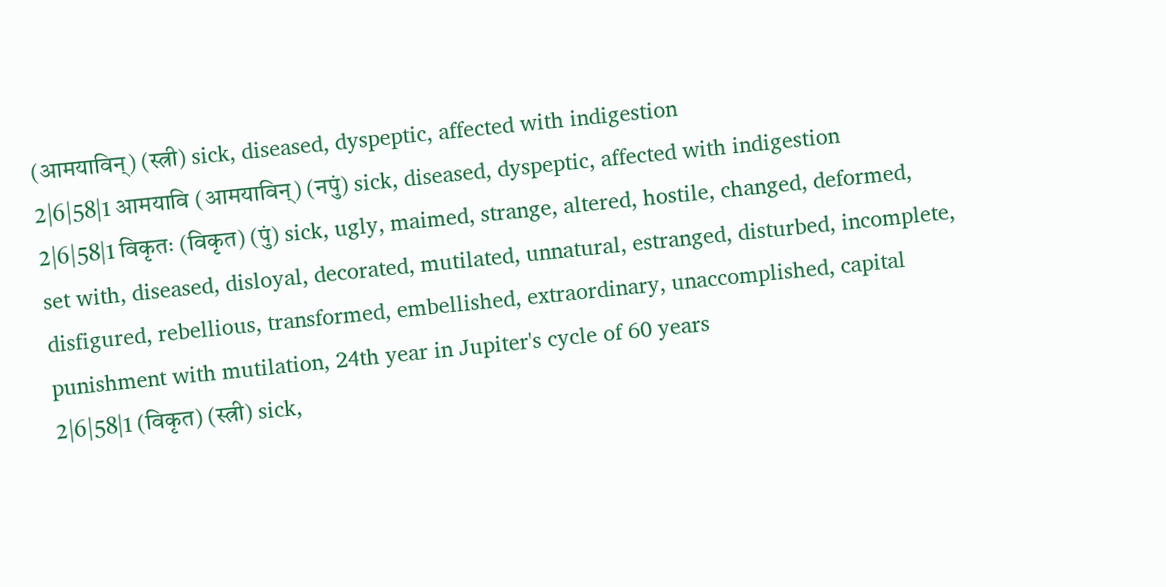(आमयाविन्) (स्त्री) sick, diseased, dyspeptic, affected with indigestion
2|6|58|1 आमयावि (आमयाविन्) (नपुं) sick, diseased, dyspeptic, affected with indigestion
2|6|58|1 विकृतः (विकृत) (पुं) sick, ugly, maimed, strange, altered, hostile, changed, deformed, set with, diseased, disloyal, decorated, mutilated, unnatural, estranged, disturbed, incomplete, disfigured, rebellious, transformed, embellished, extraordinary, unaccomplished, capital punishment with mutilation, 24th year in Jupiter's cycle of 60 years
2|6|58|1 (विकृत) (स्त्री) sick,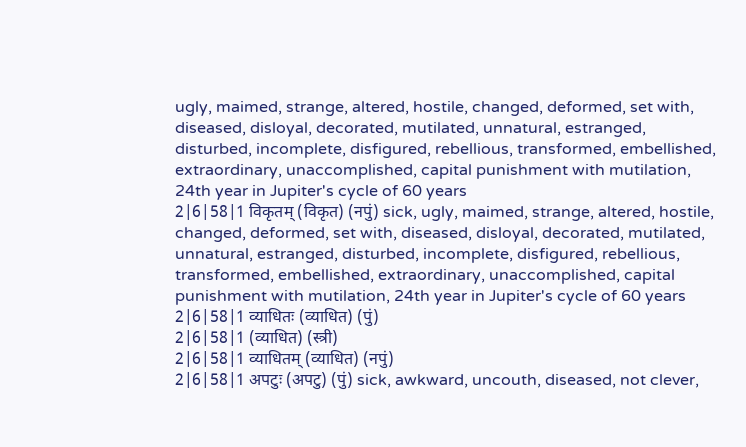ugly, maimed, strange, altered, hostile, changed, deformed, set with, diseased, disloyal, decorated, mutilated, unnatural, estranged, disturbed, incomplete, disfigured, rebellious, transformed, embellished, extraordinary, unaccomplished, capital punishment with mutilation, 24th year in Jupiter's cycle of 60 years
2|6|58|1 विकृतम् (विकृत) (नपुं) sick, ugly, maimed, strange, altered, hostile, changed, deformed, set with, diseased, disloyal, decorated, mutilated, unnatural, estranged, disturbed, incomplete, disfigured, rebellious, transformed, embellished, extraordinary, unaccomplished, capital punishment with mutilation, 24th year in Jupiter's cycle of 60 years
2|6|58|1 व्याधितः (व्याधित) (पुं)
2|6|58|1 (व्याधित) (स्त्री)
2|6|58|1 व्याधितम् (व्याधित) (नपुं)
2|6|58|1 अपटुः (अपटु) (पुं) sick, awkward, uncouth, diseased, not clever,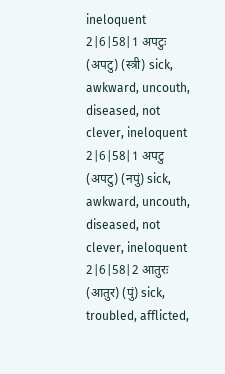ineloquent
2|6|58|1 अपटुः (अपटु) (स्त्री) sick, awkward, uncouth, diseased, not clever, ineloquent
2|6|58|1 अपटु (अपटु) (नपुं) sick, awkward, uncouth, diseased, not clever, ineloquent
2|6|58|2 आतुरः (आतुर) (पुं) sick, troubled, afflicted,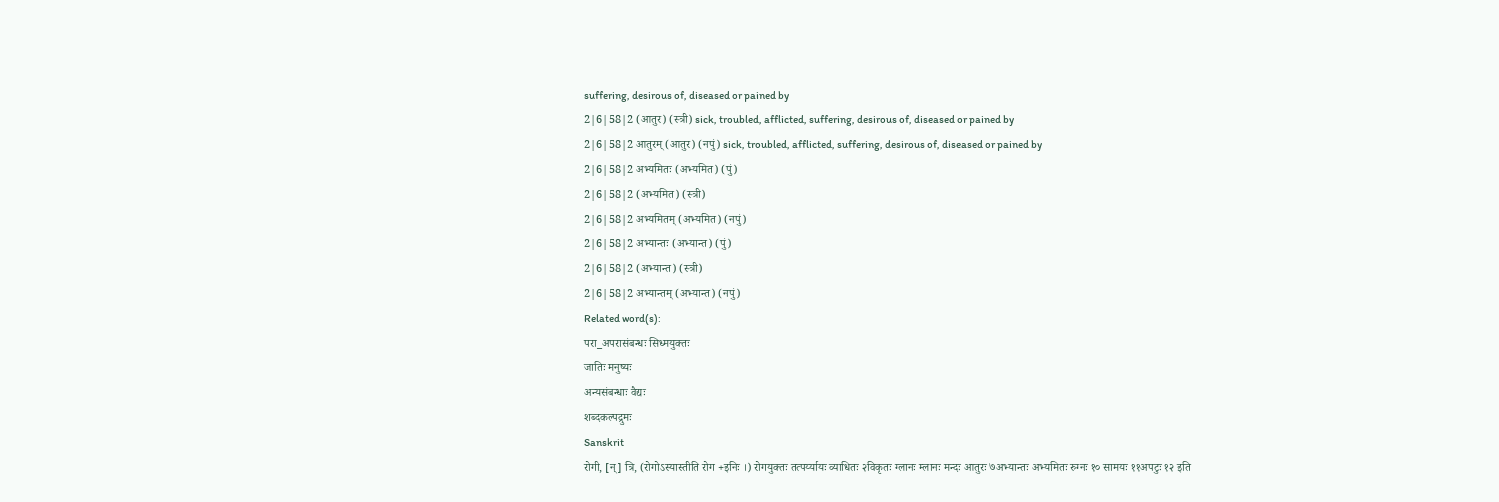suffering, desirous of, diseased or pained by
2|6|58|2 (आतुर) (स्त्री) sick, troubled, afflicted, suffering, desirous of, diseased or pained by
2|6|58|2 आतुरम् (आतुर) (नपुं) sick, troubled, afflicted, suffering, desirous of, diseased or pained by
2|6|58|2 अभ्यमितः (अभ्यमित) (पुं)
2|6|58|2 (अभ्यमित) (स्त्री)
2|6|58|2 अभ्यमितम् (अभ्यमित) (नपुं)
2|6|58|2 अभ्यान्तः (अभ्यान्त) (पुं)
2|6|58|2 (अभ्यान्त) (स्त्री)
2|6|58|2 अभ्यान्तम् (अभ्यान्त) (नपुं)
Related word(s):
परा_अपरासंबन्धः सिध्मयुक्तः
जातिः मनुष्यः
अन्यसंबन्धाः वैद्यः
शब्दकल्पद्रुमः
Sanskrit
रोगी, [न्] त्रि, (रोगोऽस्यास्तीति रोग +इनिः ।) रोगयुक्तः तत्पर्य्यायः व्याधितः २विकृतः ग्लानः म्लानः मन्दः आतुरः ७अभ्यान्तः अभ्यमितः रुग्नः १० सामयः ११अपटुः १२ इति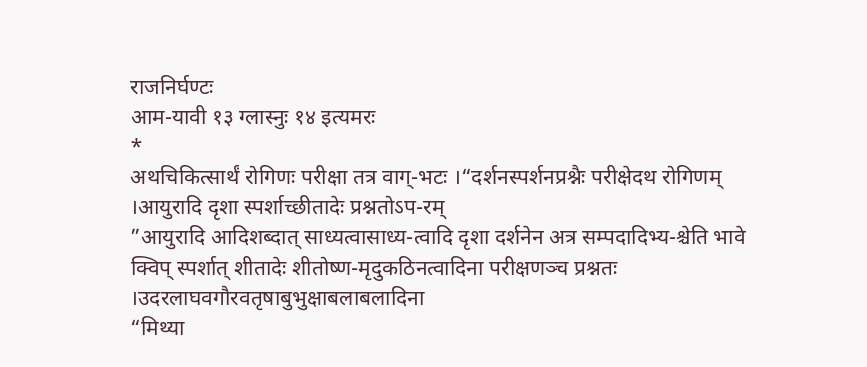राजनिर्घण्टः
आम-यावी १३ ग्लास्नुः १४ इत्यमरः
*
अथचिकित्सार्थं रोगिणः परीक्षा तत्र वाग्-भटः ।“दर्शनस्पर्शनप्रश्नैः परीक्षेदथ रोगिणम् ।आयुरादि दृशा स्पर्शाच्छीतादेः प्रश्नतोऽप-रम्
”आयुरादि आदिशब्दात् साध्यत्वासाध्य-त्वादि दृशा दर्शनेन अत्र सम्पदादिभ्य-श्चेति भावे क्विप् स्पर्शात् शीतादेः शीतोष्ण-मृदुकठिनत्वादिना परीक्षणञ्च प्रश्नतः ।उदरलाघवगौरवतृषाबुभुक्षाबलाबलादिना
“मिथ्या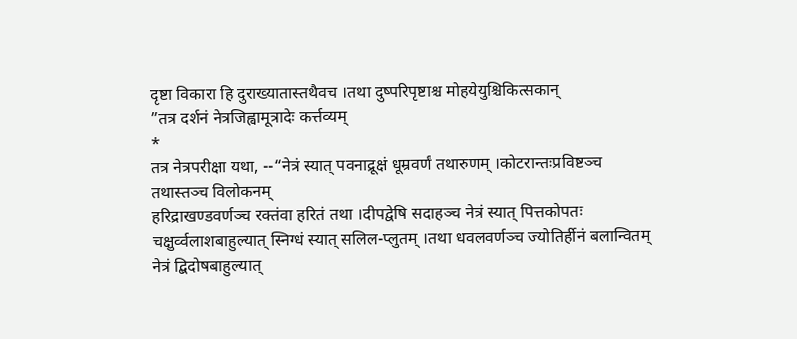दृष्टा विकारा हि दुराख्यातास्तथैवच ।तथा दुष्परिपृष्टाश्च मोहयेयुश्चिकित्सकान्
”तत्र दर्शनं नेत्रजिह्वामूत्रादेः कर्त्तव्यम्
*
तत्र नेत्रपरीक्षा यथा, --“नेत्रं स्यात् पवनाद्रूक्षं धूम्रवर्णं तथारुणम् ।कोटरान्तःप्रविष्टञ्च तथास्तञ्च विलोकनम्
हरिद्राखण्डवर्णञ्च रक्तंवा हरितं तथा ।दीपद्वेषि सदाहञ्च नेत्रं स्यात् पित्तकोपतः
चक्षुर्व्वलाशबाहुल्यात् स्निग्धं स्यात् सलिल-प्लुतम् ।तथा धवलवर्णञ्च ज्योतिर्हीनं बलान्वितम्
नेत्रं द्बिदोषबाहुल्यात्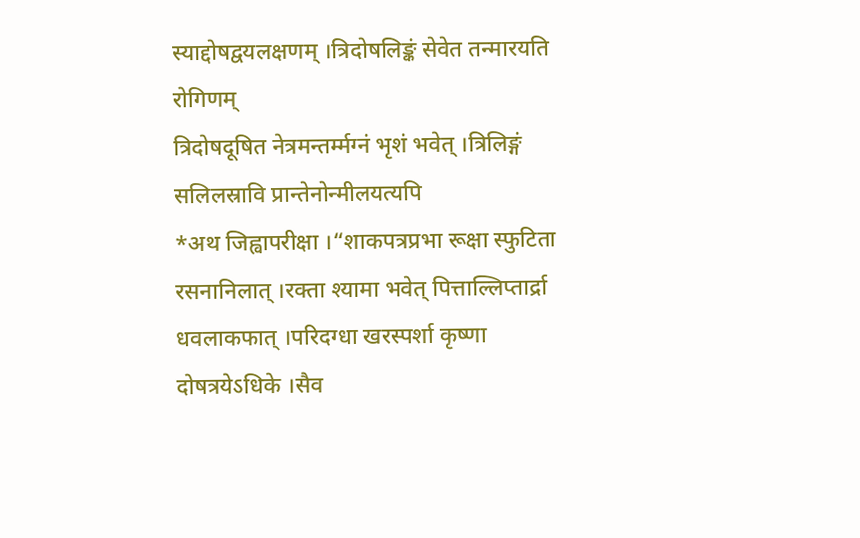स्याद्दोषद्वयलक्षणम् ।त्रिदोषलिङ्कं सेवेत तन्मारयति रोगिणम्
त्रिदोषदूषित नेत्रमन्तर्म्मग्नं भृशं भवेत् ।त्रिलिङ्गं सलिलस्रावि प्रान्तेनोन्मीलयत्यपि
*अथ जिह्वापरीक्षा ।“शाकपत्रप्रभा रूक्षा स्फुटिता रसनानिलात् ।रक्ता श्यामा भवेत् पित्ताल्लिप्तार्द्रा धवलाकफात् ।परिदग्धा खरस्पर्शा कृष्णा दोषत्रयेऽधिके ।सैव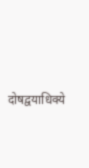दोषद्वयाधिक्ये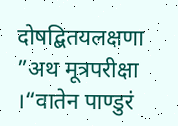दोषद्बितयलक्षणा
”अथ मूत्रपरीक्षा ।“वातेन पाण्डुरं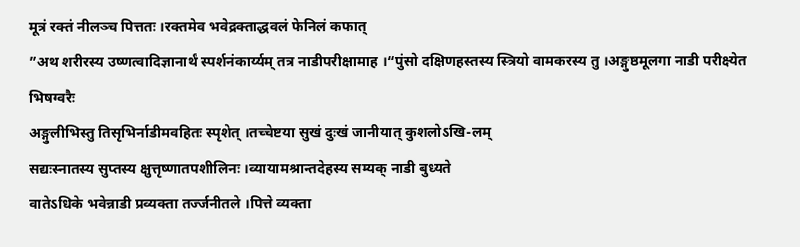मूत्रं रक्तं नीलञ्च पित्ततः ।रक्तमेव भवेद्रक्ताद्धवलं फेनिलं कफात्
”अथ शरीरस्य उष्णत्वादिज्ञानार्थं स्पर्शनंकार्य्यम् तत्र नाडीपरीक्षामाह ।“पुंसो दक्षिणहस्तस्य स्त्रियो वामकरस्य तु ।अङ्गुष्ठमूलगा नाडी परीक्ष्येत भिषग्वरैः
अङ्गुलीभिस्तु तिसृभिर्नाडीमवहितः स्पृशेत् ।तच्चेष्टया सुखं दुःखं जानीयात् कुशलोऽखि-लम्
सद्यःस्नातस्य सुप्तस्य क्षुत्तृष्णातपशीलिनः ।व्यायामश्रान्तदेहस्य सम्यक् नाडी बुध्यते
वातेऽधिके भवेन्नाडी प्रव्यक्ता तर्ज्जनीतले ।पित्ते व्यक्ता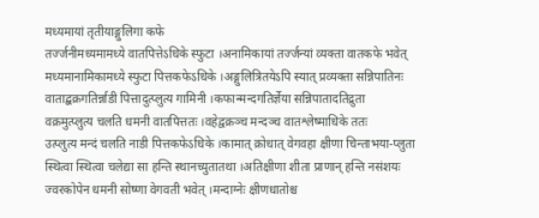मध्यमायां तृतीयाङ्गुलिगा कफे
तर्ज्जनीमध्यमामध्ये वातपित्तेऽधिके स्फुटा ।अनामिकायां तर्ज्जन्यां व्यक्ता वातकफे भवेत्
मध्यमानामिकामध्ये स्फुटा पित्तकफेऽधिके ।अङ्गुलित्रितयेऽपि स्यात् प्रव्यक्ता सन्निपातिनः
वाताद्बक्रगतिर्न्नाडी पित्तादुत्प्लुत्य गामिनी ।कफान्मन्दगतिर्ज्ञेया सन्निपातादतिद्रुता
वक्रमुत्प्लुत्य चलति धमनी वातपित्ततः ।वहेद्वक्रञ्च मन्दञ्च वातश्लेष्माधिके ततः
उत्प्लुत्य मन्दं चलति नाडी पित्तकफेऽधिके ।कामात् क्रोधात् वेगवहा क्षीणा चिन्ताभया-प्लुता
स्थित्वा स्थित्वा चलेद्या सा हन्ति स्थानच्युतातथा ।अतिक्षीणा शीता प्राणान् हन्ति नसंशयः
ज्वरकोपेन धमनी सोष्णा वेगवती भवेत् ।मन्दाग्नेः क्षीणधातोश्च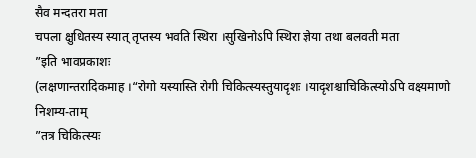सैव मन्दतरा मता
चपला क्षुधितस्य स्यात् तृप्तस्य भवति स्थिरा ।सुखिनोऽपि स्थिरा ज्ञेया तथा बलवती मता
”इति भावप्रकाशः
(लक्षणान्तरादिकमाह ।“रोगो यस्यास्ति रोगी चिकित्स्यस्तुयादृशः ।यादृशश्चाचिकित्स्योऽपि वक्ष्यमाणो निशम्य-ताम्
”तत्र चिकित्स्यः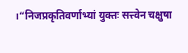।“निजप्रकृतिवर्णाभ्यां युक्तः सत्त्वेन चक्षुषा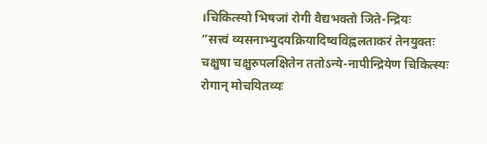।चिकित्स्यो भिषजां रोगी वैद्यभक्तो जिते-न्द्रियः
”सत्त्वं व्यसनाभ्युदयक्रियादिष्वविह्वलताकरं तेनयुक्तः चक्षुषा चक्षुरुपलक्षितेन ततोऽन्ये-नापीन्द्रियेण चिकित्स्यः रोगान् मोचयितव्यः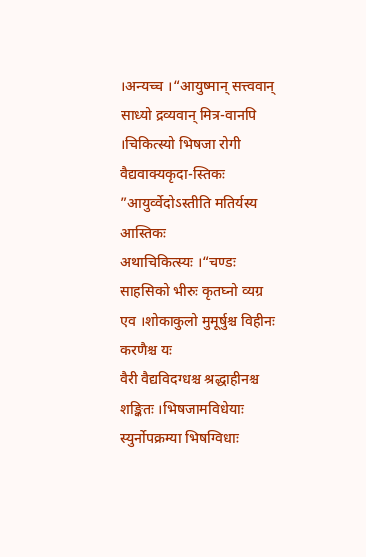।अन्यच्च ।“आयुष्मान् सत्त्ववान् साध्यो द्रव्यवान् मित्र-वानपि ।चिकित्स्यो भिषजा रोगी वैद्यवाक्यकृदा-स्तिकः
”आयुर्व्वेदोऽस्तीति मतिर्यस्य आस्तिकः
अथाचिकित्स्यः ।“चण्डः साहसिको भीरुः कृतघ्नो व्यग्र एव ।शोकाकुलो मुमूर्षुश्च विहीनः करणैश्च यः
वैरी वैद्यविदग्धश्च श्रद्धाहीनश्च शङ्कितः ।भिषजामविधेयाः स्युर्नोपक्रम्या भिषग्विधाः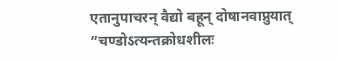एतानुपाचरन् वैद्यो बहून् दोषानवाप्नुयात्
”चण्डोऽत्यन्तक्रोधशीलः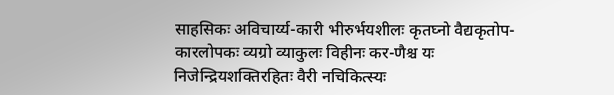साहसिकः अविचार्य्य-कारी भीरुर्भयशीलः कृतघ्नो वैद्यकृतोप-कारलोपकः व्यग्रो व्याकुलः विहीनः कर-णैश्च यः निजेन्द्रियशक्तिरहितः वैरी नचिकित्स्यः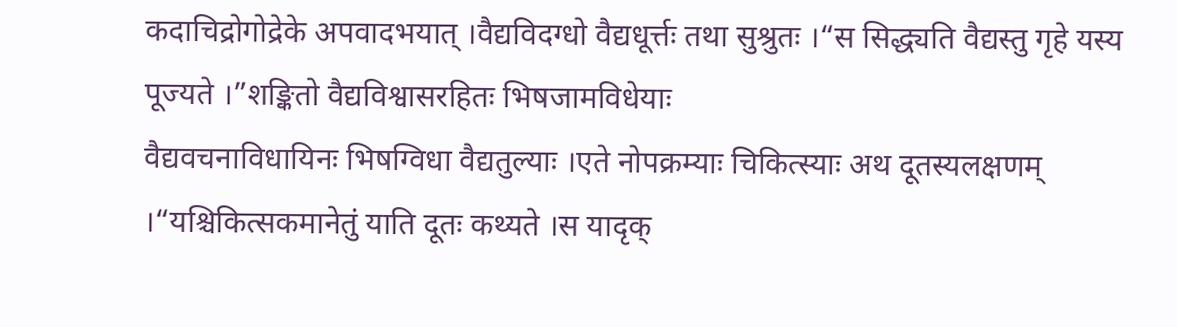कदाचिद्रोगोद्रेके अपवादभयात् ।वैद्यविदग्धो वैद्यधूर्त्तः तथा सुश्रुतः ।“स सिद्ध्यति वैद्यस्तु गृहे यस्य पूज्यते ।”शङ्कितो वैद्यविश्वासरहितः भिषजामविधेयाः
वैद्यवचनाविधायिनः भिषग्विधा वैद्यतुल्याः ।एते नोपक्रम्याः चिकित्स्याः अथ दूतस्यलक्षणम् ।“यश्चिकित्सकमानेतुं याति दूतः कथ्यते ।स यादृक्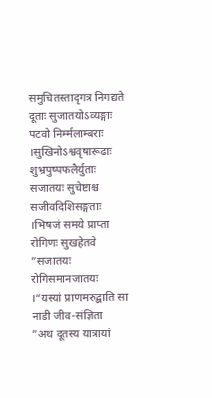समुचितस्तादृगत्र निगद्यते
दूताः सुजातयोऽव्यङ्गाः पटवो निर्म्मलाम्बराः ।सुखिनोऽश्ववृषारूढाः शुभ्रपुष्पफलैर्युताः
सजातयः सुचेष्टाश्च सजीवदिशिसङ्गताः ।भिषजं समये प्राप्ता रोगिणः सुखहेतवे
”सजातयः रोगिसमानजातयः ।“यस्यां प्राणमरुद्बाति सा नाडी जीव-संज्ञिता
”अथ दूतस्य यात्रायां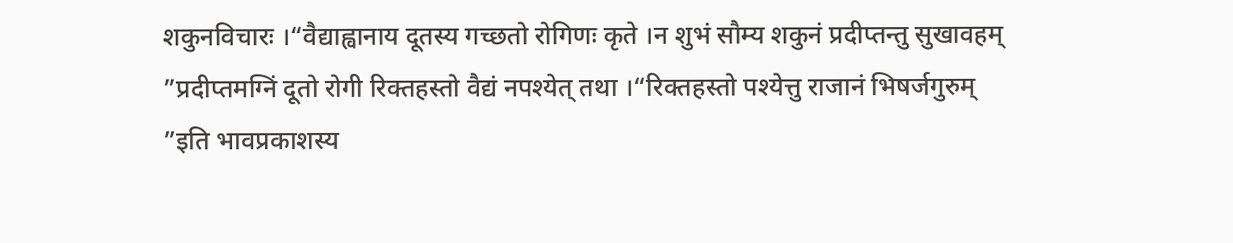शकुनविचारः ।“वैद्याह्वानाय दूतस्य गच्छतो रोगिणः कृते ।न शुभं सौम्य शकुनं प्रदीप्तन्तु सुखावहम्
”प्रदीप्तमग्निं दूतो रोगी रिक्तहस्तो वैद्यं नपश्येत् तथा ।“रिक्तहस्तो पश्येत्तु राजानं भिषर्जगुरुम्
”इति भावप्रकाशस्य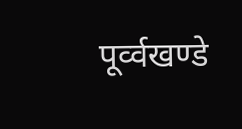पूर्व्वखण्डे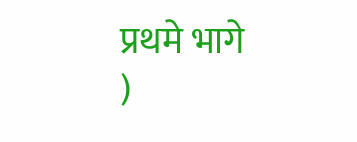प्रथमे भागे
)